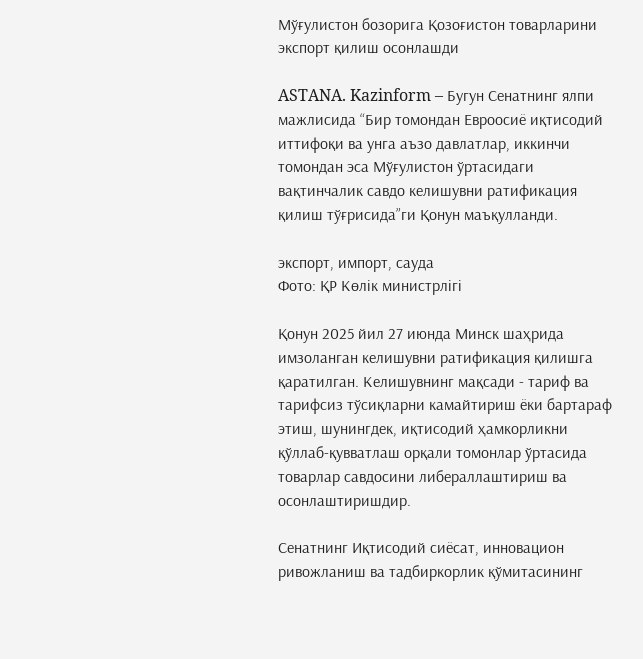Мўғулистон бозорига Қозоғистон товарларини экспорт қилиш осонлашди

ASTANA. Kazinform – Бугун Сенатнинг ялпи мажлисида “Бир томондан Евроосиё иқтисодий иттифоқи ва унга аъзо давлатлар, иккинчи томондан эса Мўғулистон ўртасидаги вақтинчалик савдо келишувни ратификация қилиш тўғрисида”ги Қонун маъқулланди.

экспорт, импорт, сауда
Фото: ҚР Көлік министрлігі

Қонун 2025 йил 27 июнда Минск шаҳрида имзоланган келишувни ратификация қилишга қаратилган. Келишувнинг мақсади - тариф ва тарифсиз тўсиқларни камайтириш ёки бартараф этиш, шунингдек, иқтисодий ҳамкорликни қўллаб-қувватлаш орқали томонлар ўртасида товарлар савдосини либераллаштириш ва осонлаштиришдир.

Сенатнинг Иқтисодий сиёсат, инновацион ривожланиш ва тадбиркорлик қўмитасининг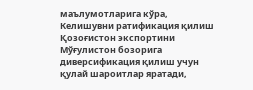маълумотларига кўра, Келишувни ратификация қилиш Қозоғистон экспортини Мўғулистон бозорига диверсификация қилиш учун қулай шароитлар яратади,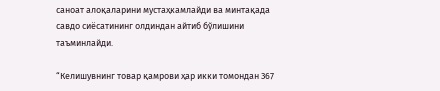саноат алоқаларини мустаҳкамлайди ва минтақада савдо сиёсатининг олдиндан айтиб бўлишини таъминлайди.

“Келишувнинг товар қамрови ҳар икки томондан 367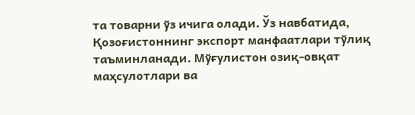та товарни ўз ичига олади. Ўз навбатида, Қозоғистоннинг экспорт манфаатлари тўлиқ таъминланади. Мўғулистон озиқ-овқат маҳсулотлари ва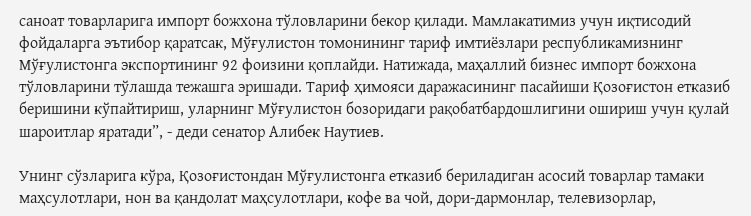саноат товарларига импорт божхона тўловларини бекор қилади. Мамлакатимиз учун иқтисодий фойдаларга эътибор қаратсак, Мўғулистон томонининг тариф имтиёзлари республикамизнинг Мўғулистонга экспортининг 92 фоизини қоплайди. Натижада, маҳаллий бизнес импорт божхона тўловларини тўлашда тежашга эришади. Тариф ҳимояси даражасининг пасайиши Қозоғистон етказиб беришини кўпайтириш, уларнинг Мўғулистон бозоридаги рақобатбардошлигини ошириш учун қулай шароитлар яратади”, - деди сенатор Алибек Наутиев.

Унинг сўзларига кўра, Қозоғистондан Мўғулистонга етказиб бериладиган асосий товарлар тамаки маҳсулотлари, нон ва қандолат маҳсулотлари, кофе ва чой, дори-дармонлар, телевизорлар,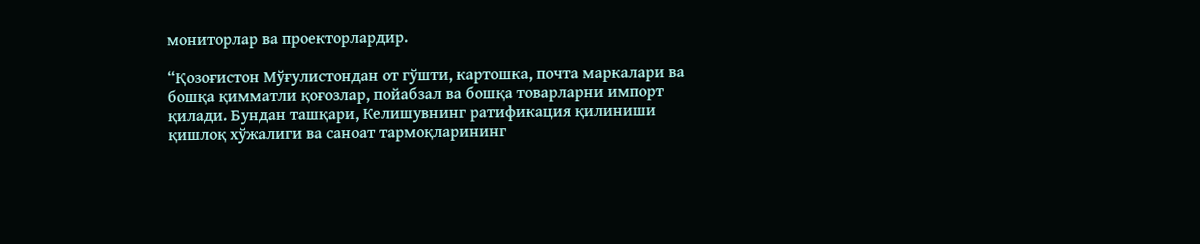мониторлар ва проекторлардир.

“Қозоғистон Мўғулистондан от гўшти, картошка, почта маркалари ва бошқа қимматли қоғозлар, пойабзал ва бошқа товарларни импорт қилади. Бундан ташқари, Келишувнинг ратификация қилиниши қишлоқ хўжалиги ва саноат тармоқларининг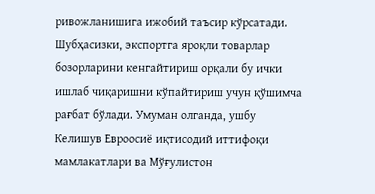ривожланишига ижобий таъсир кўрсатади. Шубҳасизки, экспортга яроқли товарлар бозорларини кенгайтириш орқали бу ички ишлаб чиқаришни кўпайтириш учун қўшимча рағбат бўлади. Умуман олганда, ушбу Келишув Евроосиё иқтисодий иттифоқи мамлакатлари ва Мўғулистон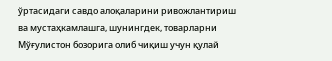ўртасидаги савдо алоқаларини ривожлантириш ва мустаҳкамлашга, шунингдек, товарларни Мўғулистон бозорига олиб чиқиш учун қулай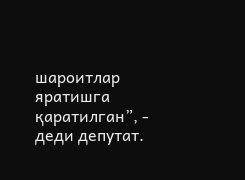шароитлар яратишга қаратилган”, - деди депутат.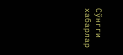Сўнгги хабарлар